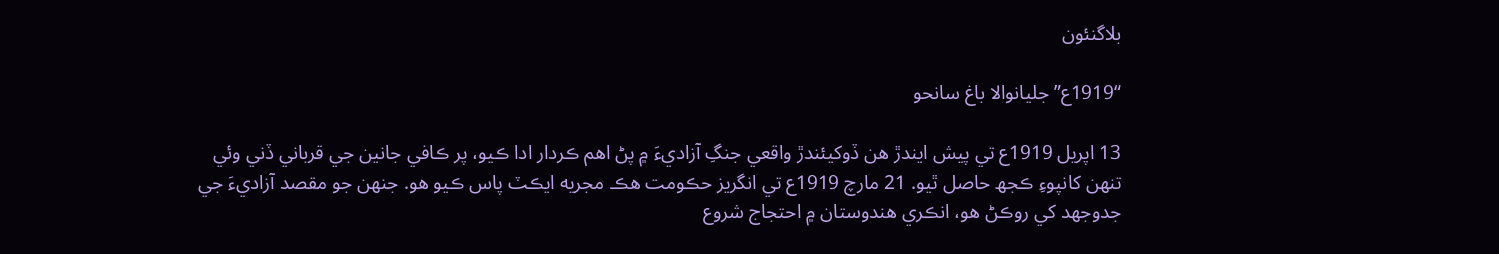بلاگنئون

“1919ع” جليانوالا باغ سانحو

13 اپريل 1919ع تي پيش ايندڙ هن ڏوکيئندڙ واقعي جنگِ آزاديءَ ۾ پڻ اهم ڪردار ادا ڪيو، پر ڪافي جانين جي قرباني ڏني وئي تنهن کانپوءِ ڪجھ حاصل ٿيو. 21 مارچ 1919ع تي انگريز حڪومت هڪ مجريه ايڪٽ پاس ڪيو هو. جنهن جو مقصد آزاديءَ جي جدوجهد کي روڪڻ هو، انڪري هندوستان ۾ احتجاج شروع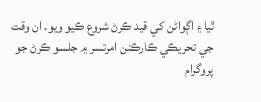ٿيا ۽ اڳواڻن کي قيد ڪرڻ شروع ڪيو ويو. ان وقت جي تحريڪي ڪارڪنن امرتسر ۾ جلسو ڪرڻ جو پروگرام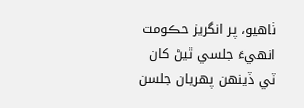ٺاهيو، پر انگريز حڪومت انهيءَ جلسي ٿيڻ کان ٽي ڏينهن پهريان جلسن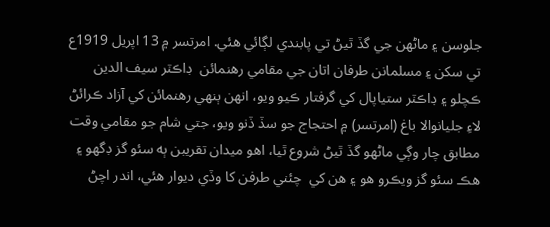جلوسن ۽ ماڻهن جي گڏ ٿيڻ تي پابندي لڳائي هئي. امرتسر ۾ 13 اپريل 1919ع تي سکن ۽ مسلمانن طرفان اتان جي مقامي رهنمائن  ڊاڪٽر سيف الدين ڪچلو ۽ ڊاڪٽر ستياپال کي گرفتار ڪيو ويو، انهن ٻنهي رهنمائن کي آزاد ڪرائڻ لاءِ جليانوالا باغ (امرتسر) ۾ احتجاج جو سڏ ڏنو ويو، جتي شام جو مقامي وقت مطابق چار وڳي ماڻهو گڏ ٿيڻ شروع ٿيا، اهو ميدان تقريبن ٻه سئو گز ڊگهو ۽ هڪ سئو گز ويڪرو هو ۽ هن کي  چئني طرفن کا وڏي ديوار هئي، اندر اچڻ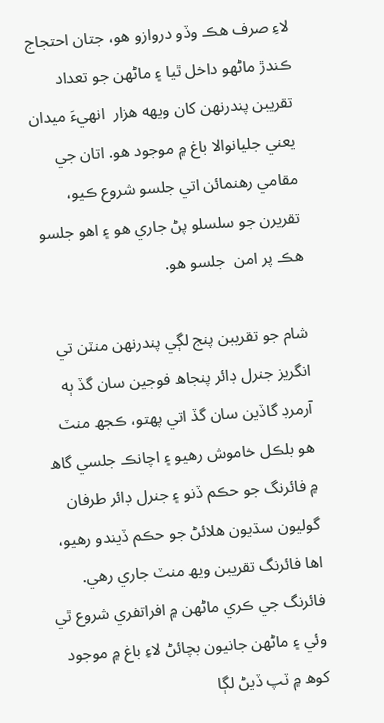لاءِ صرف هڪ وڏو دروازو هو، جتان احتجاج ڪندڙ ماڻهو داخل ٿيا ۽ ماڻهن جو تعداد تقريبن پندرنهن کان ويھه هزار  انهيءَ ميدان يعني جليانوالا باغ ۾ موجود هو. اتان جي مقامي رهنمائن اتي جلسو شروع ڪيو، تقريرن جو سلسلو پڻ جاري هو ۽ اهو جلسو هڪ پر امن  جلسو هو.

شام جو تقريبن پنج لڳي پندرنهن منٽن تي انگريز جنرل ڊائر پنجاھ فوجين سان گڏ ٻه آرمرڊ گاڏين سان گڏ اتي پهتو، ڪجھ منٽ هو بلڪل خاموش رهيو ۽ اچانڪ جلسي گاھ ۾ فائرنگ جو حڪم ڏنو ۽ جنرل ڊائر طرفان گوليون سڌيون هلائڻ جو حڪم ڏيندو رهيو، اها فائرنگ تقريبن ويھ منٽ جاري رهي. فائرنگ جي ڪري ماڻهن ۾ افراتفري شروع ٿي وئي ۽ ماڻهن جانيون بچائڻ لاءِ باغ ۾ موجود کوھ ۾ ٽپ ڏيڻ لڳا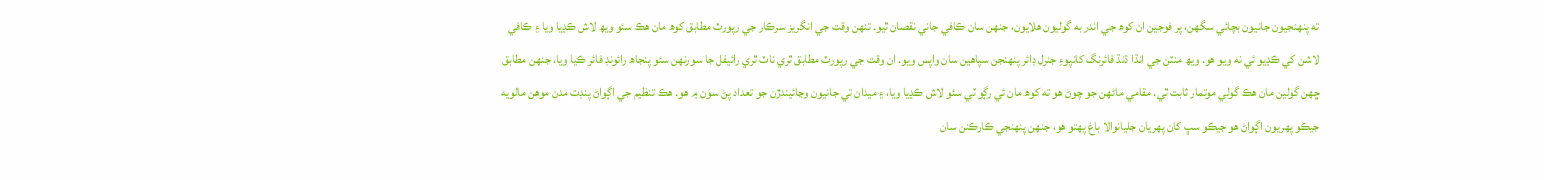ته پنهنجيون جانيون بچائي سگهن، پر فوجين ان کوھ جي اندر به گوليون هلايون، جنهن سان ڪافي جاني نقصان ٿيو. تنهن وقت جي انگريز سرڪار جي رپورٽ مطابق کوھ مان هڪ سئو ويھ لاش ڪڍيا ويا ۽ ڪافي لاشن کي ڪڍيو ئي نه ويو هو. ويھ منٽن جي انڌا ڌنڌ فائرنگ کانپوءِ جنرل ڊائر پنهنجن سپاهين سان واپس ويو. ان وقت جي رپورٽ مطابق ٿري ناٽ ٿري رائيفل جا سورنهن سئو پنجاھ رائونڊ فائر ڪيا ويا، جنهن مطابق ڇھن گولين مان هڪ گولي موتمار ثابت ٿي. مقامي ماڻهن جو چوڻ هو ته کوھ مان ئي رڳو ٽي سئو لاش ڪڍيا ويا، ۽ ميدان تي جانيون وڃائيندڙن جو تعداد پڻ سوَن ۾ هو. هڪ تنظيم جي اڳواڻ پنڊت مدن موهن مالويه جيڪو پهريون اڳواڻ هو جيڪو سڀ کان پهريان جليانوالا باغ پهتو هو، جنهن پنهنجي ڪارڪنن سان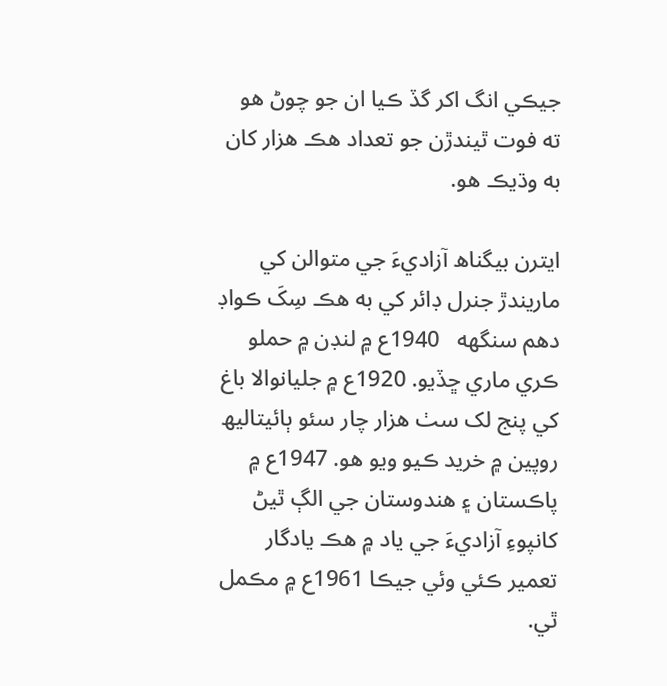جيڪي انگ اکر گڏ ڪيا ان جو چوڻ هو ته فوت ٿيندڙن جو تعداد هڪ هزار کان به وڌيڪ هو.

ايترن بيگناھ آزاديءَ جي متوالن کي ماريندڙ جنرل ڊائر کي به هڪ سِکَ ڪواڊ دهم سنگهه   1940ع ۾ لنڊن ۾ حملو ڪري ماري ڇڏيو. 1920ع ۾ جليانوالا باغ کي پنج لک سٺ هزار چار سئو ٻائيتاليھ روپين ۾ خريد ڪيو ويو هو. 1947ع ۾ پاڪستان ۽ هندوستان جي الڳ ٿيڻ کانپوءِ آزاديءَ جي ياد ۾ هڪ يادگار تعمير ڪئي وئي جيڪا 1961ع ۾ مڪمل ٿي.